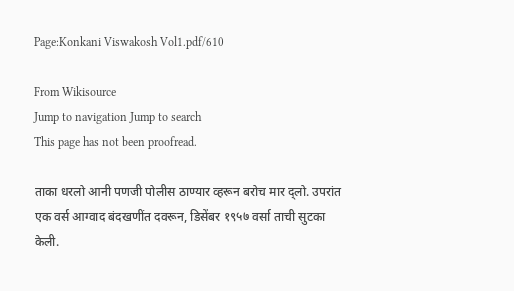Page:Konkani Viswakosh Vol1.pdf/610

From Wikisource
Jump to navigation Jump to search
This page has not been proofread.

ताका धरलो आनी पणजी पोलीस ठाण्यार व्हरून बरोच मार द्लो. उपरांत एक वर्स आग्वाद बंदखणींत दवरून, डिसेंबर १९५७ वर्सा ताची सुटका केली.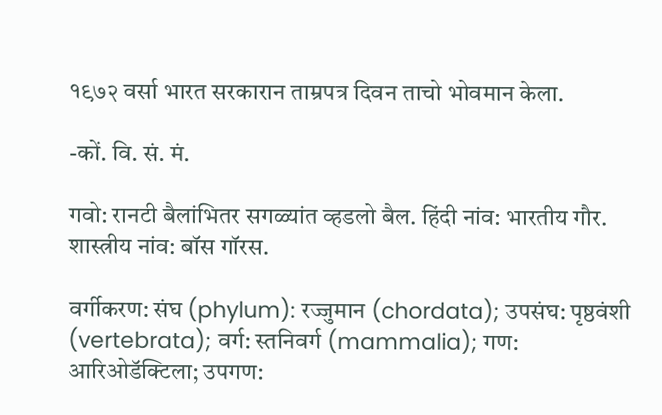१९७२ वर्सा भारत सरकारान ताम्रपत्र दिवन ताचो भोवमान केला.

-कों. वि. सं. मं.

गवो: रानटी बैलांभितर सगळ्यांत व्हडलो बैल. हिंदी नांव: भारतीय गौर. शास्त्रीय नांव: बॉस गॉरस.

वर्गीकरण: संघ (phylum): रज्जुमान (chordata); उपसंघ: पृष्ठवंशी (vertebrata); वर्ग: स्तनिवर्ग (mammalia); गण: आरिओडॅक्टिला; उपगण: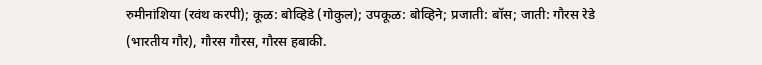रुमीनांशिया (रवंथ करपी); कूळ: बोव्हिडे (गोकुल); उपकूळ: बोव्हिने; प्रजाती: बॉस; जाती: गौरस रेडे (भारतीय गौर), गौरस गौरस, गौरस हबाकी.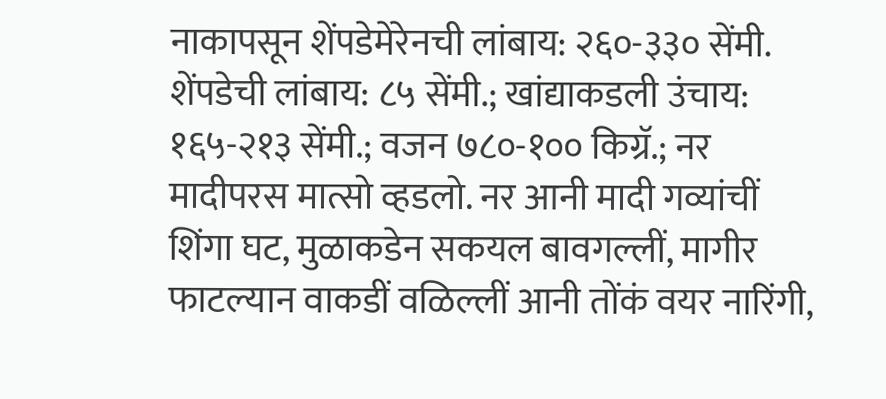नाकापसून शेंपडेमेरेनची लांबाय: २६०-३३० सेंमी. शेंपडेची लांबाय: ८५ सेंमी.; खांद्याकडली उंचाय: १६५-२१३ सेंमी.; वजन ७८०-१०० किग्रॅ.; नर मादीपरस मात्सो व्हडलो. नर आनी मादी गव्यांचीं शिंगा घट, मुळाकडेन सकयल बावगल्लीं, मागीर फाटल्यान वाकडीं वळिल्लीं आनी तोंकं वयर नारिंगी,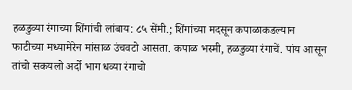हळडुव्या रंगाच्या शिंगांची लांबाय: ८५ सेंमी.; शिंगांच्या मदसून कपाळाकडल्यान फाटीच्या मध्यामेरेन मांसाळ उंचवटो आसता. कपाळ भस्मी, हळडुव्या रंगाचें. पांय आसून तांचो सकयलो अर्दो भाग धव्या रंगाचो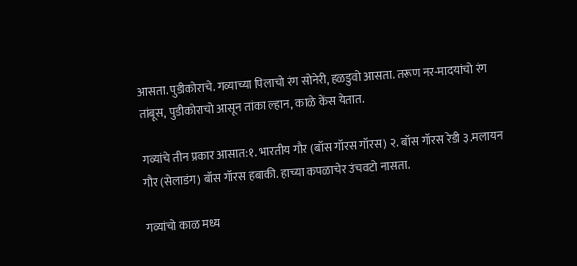आसता. पुडीकोराचे. गव्याच्या पिलाचो रंग सोनेरी, हळडुवो आसता. तरूण नर-मादयांचो रंग तांबूस, पुडीकोराचो आसून तांका ल्हान, काळे केंस येतात.

गव्यांचे तीन प्रकार आसात:१. भारतीय गौर (बॉस गॉरस गॉरस) २. बॉस गॉरस रेडी ३.मलायन गौर (सेलाडंग) बॉस गॉरस हबाकी. हाच्या कपळाचेर उंचवटो नासता.

गव्यांचो काळ मध्य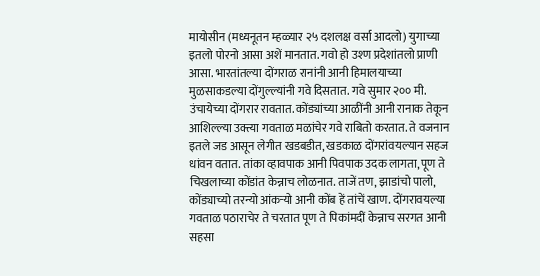मायोसीन (मध्यनूतन म्हळ्यार २५ दशलक्ष वर्सा आदलो) युगाच्या इतलो पोरनो आसा अशें मानतात. गवो हो उश्ण प्रदेशांतलो प्राणी आसा. भारतांतल्या दोंगराळ रानांनी आनी हिमालयाच्या मुळसाकडल्या दोंगुल्ल्यांनी गवे दिसतात. गवे सुमार २०० मी. उंचायेच्या दोंगरार रावतात. कोंड्यांच्या आळींनी आनी रानाक तेकून आशिल्ल्या उक्त्या गवताळ मळांचेर गवे राबितो करतात. ते वजनान इतले जड आसून लेगीत खडबडीत, खडकाळ दोंगरांवयल्यान सहज धांवन वतात. तांका व्हावपाक आनी पिवपाक उदक लागता, पूण ते चिखलाच्या कोंडांत केन्नाच लोळनात. ताजें तण, झाडांचो पालो, कोंड्याच्यो तरन्यो आंकऱ्यो आनी कोंब हें तांचें खाण. दोंगरावयल्या गवताळ पठाराचेर ते चरतात पूण ते पिकांमदीं केन्नाच सरगत आनी सहसा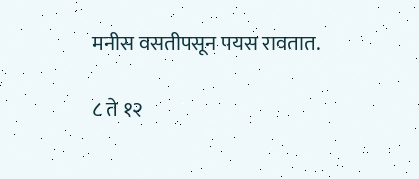मनीस वसतीपसून पयस रावतात.

८ ते १२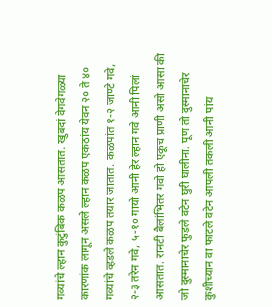गव्यांचे ल्हान कुटुंबिक कळप आसतात. खुबदां वेगवेगळ्या कारणांक लागून असले ल्हान कळप एकठांय येवन २० ते ४० गव्यांचे व्हडले कळप तयार जातात. कळपांत १-२ जाण्टे गवे, २-३ तरेन गवे, ५-१० गायो आनी हेर ल्हान गवे आनी पिलां आसतात. रानटी बैलांभितर गवो हो एकूच प्राणी असो आसा की जो दुस्मानाचेर फुडले वटेन घुरी घालीना. पूण तो दुस्मानाचेर कुशीच्यान वा फाटले वटेन आपली तकली आनी पांय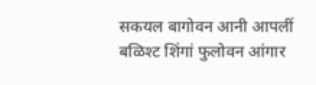सकयल बागोवन आनी आपलीं बळिश्ट शिंगां फुलोवन आंगार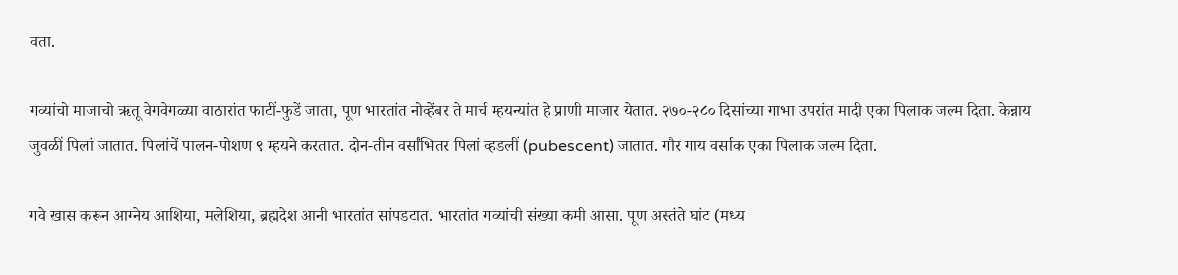वता.

गव्यांचो माजाचो ऋतू वेगवेगळ्या वाठारांत फाटीं-फुडें जाता, पूण भारतांत नोव्हेंबर ते मार्च म्हयन्यांत हे प्राणी माजार येतात. २७०-२८० दिसांच्या गाभा उपरांत मादी एका पिलाक जल्म दिता. केन्नाय जुवळीं पिलां जातात. पिलांचें पालन-पोशण ९ म्हयने करतात. दोन-तीन वर्सांभितर पिलां व्हडलीं (pubescent) जातात. गौर गाय वर्साक एका पिलाक जल्म दिता.

गवे खास करून आग्नेय आशिया, मलेशिया, ब्रह्मदेश आनी भारतांत सांपडटात. भारतांत गव्यांची संख्या कमी आसा. पूण अस्तंते घांट (मध्य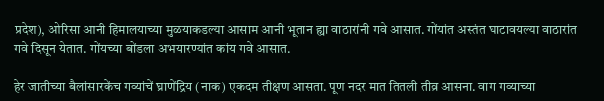प्रदेश), ओरिसा आनी हिमालयाच्या मुळयाकडल्या आसाम आनी भूतान ह्या वाठारांनी गवे आसात. गोंयांत अस्तंत घाटावयल्या वाठारांत गवे दिसून येतात. गोंयच्या बोंडला अभयारण्यांत कांय गवे आसात.

हेर जातीच्या बैलांसारकेंच गव्यांचें घ्राणेंद्रिय (नाक) एकदम तीक्षण आसता. पूण नदर मात तितली तीव्र आसना. वाग गव्याच्या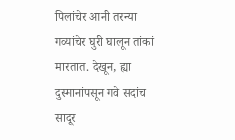पिलांचेर आनी तरन्या गव्यांचेर घुरी घालून तांकां मारतात. देखून, ह्या दुस्मानांपसून गवे सदांच सादूर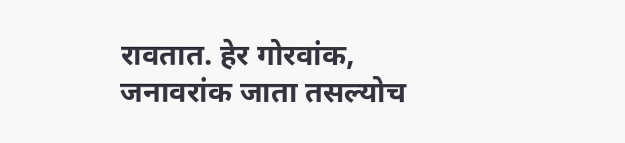रावतात. हेर गोरवांक, जनावरांक जाता तसल्योच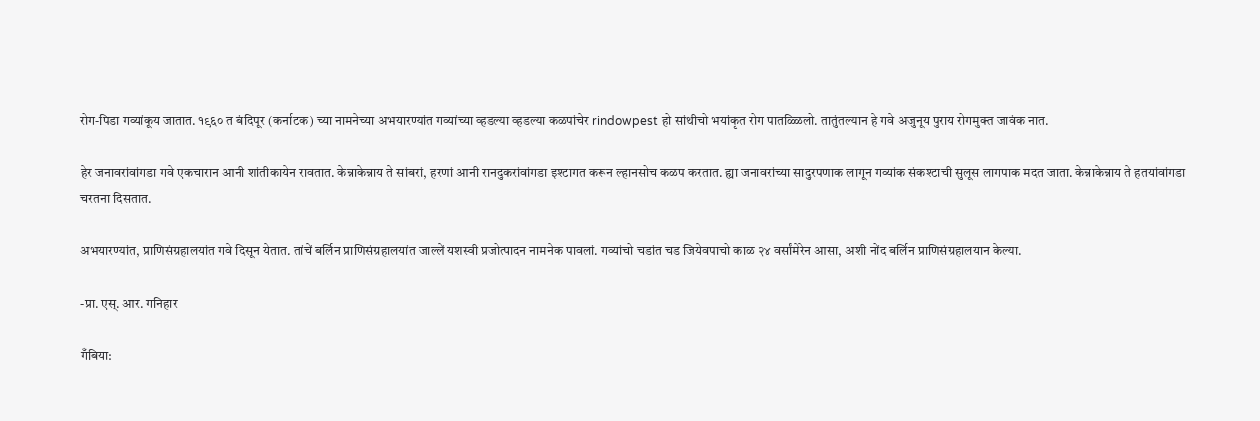रोग-पिडा गव्यांकूय जातात. १९६० त बंदिपूर (कर्नाटक) च्या नामनेच्या अभयारण्यांत गव्यांच्या व्हडल्या व्हडल्या कळपांचेर rindowpest हो सांथीचो भयांकृत रोग पातळ्ळिलो. तातुंतल्यान हे गवे अजुनूय पुराय रोगमुक्त जावंक नात.

हेर जनावरांवांगडा गवे एकचारान आनी शांतीकायेन रावतात. केन्नाकेन्नाय ते सांबरां, हरणां आनी रानदुकरांवांगडा इश्टागत करून ल्हानसोच कळप करतात. ह्या जनावरांच्या सादुरपणाक लागून गव्यांक संकश्टाची सुलूस लागपाक मदत जाता. केन्नाकेन्नाय ते हतयांवांगडा चरतना दिसतात.

अभयारण्यांत, प्राणिसंग्रहालयांत गवे दिसून येतात. तांचें बर्लिन प्राणिसंग्रहालयांत जाल्लें यशस्वी प्रजोत्पादन नामनेक पावलां. गव्यांचो चडांत चड जियेवपाचो काळ २४ वर्सांमेरेन आसा, अशी नोंद बर्लिन प्राणिसंग्रहालयान केल्या.

-प्रा. एस्. आर. गनिहार

गँबिया: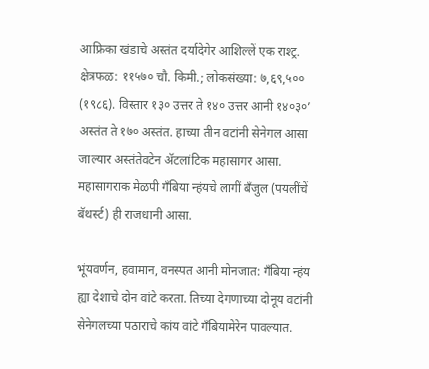आफ्रिका खंडाचे अस्तंत दर्यादेगेर आशिल्लें एक राश्ट्र. क्षेत्रफळ: ११५७० चौ. किमी.; लोकसंख्या: ७,६९,५०० (१९८६). विस्तार १३० उत्तर ते १४० उत्तर आनी १४०३०’ अस्तंत ते १७० अस्तंत. हाच्या तीन वटांनी सेनेगल आसा जाल्यार अस्तंतेवटेन ॲटलांटिक महासागर आसा. महासागराक मेळपी गँबिया न्हंयचे लागीं बँजुल (पयलींचें बॅथर्स्ट) ही राजधानी आसा.

भूंयवर्णन, हवामान, वनस्पत आनी मोनजात: गँबिया न्हंय ह्या देशाचे दोन वांटे करता. तिच्या देगणाच्या दोनूय वटांनी सेनेगलच्या पठाराचे कांय वांटे गँबियामेरेन पावल्यात.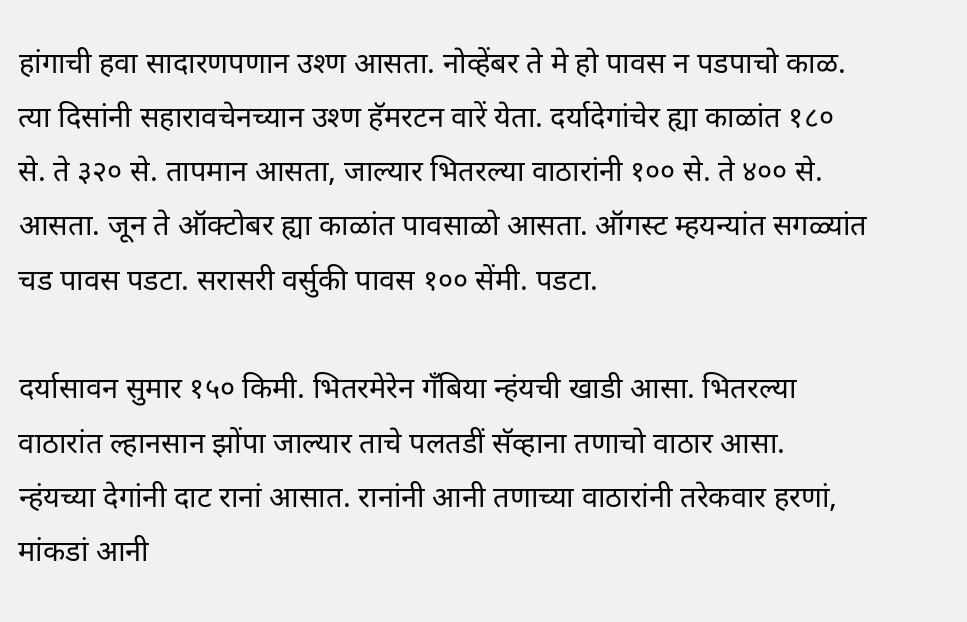हांगाची हवा सादारणपणान उश्ण आसता. नोव्हेंबर ते मे हो पावस न पडपाचो काळ. त्या दिसांनी सहारावचेनच्यान उश्ण हॅमरटन वारें येता. दर्यादेगांचेर ह्या काळांत १८० से. ते ३२० से. तापमान आसता, जाल्यार भितरल्या वाठारांनी १०० से. ते ४०० से. आसता. जून ते ऑक्टोबर ह्या काळांत पावसाळो आसता. ऑगस्ट म्हयन्यांत सगळ्यांत चड पावस पडटा. सरासरी वर्सुकी पावस १०० सेंमी. पडटा.

दर्यासावन सुमार १५० किमी. भितरमेरेन गँबिया न्हंयची खाडी आसा. भितरल्या वाठारांत ल्हानसान झोंपा जाल्यार ताचे पलतडीं सॅव्हाना तणाचो वाठार आसा. न्हंयच्या देगांनी दाट रानां आसात. रानांनी आनी तणाच्या वाठारांनी तरेकवार हरणां, मांकडां आनी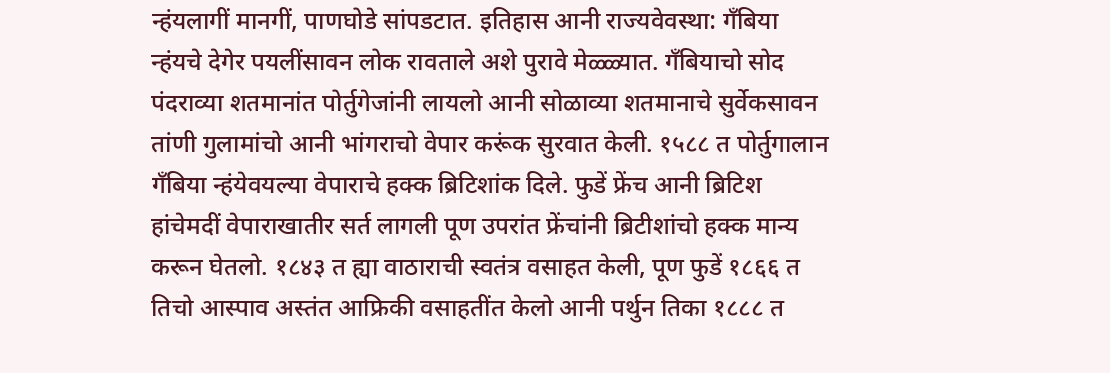न्हंयलागीं मानगीं, पाणघोडे सांपडटात. इतिहास आनी राज्यवेवस्था: गॅंबिया न्हंयचे देगेर पयलींसावन लोक रावताले अशे पुरावे मेळ्ळ्यात. गॅंबियाचो सोद पंदराव्या शतमानांत पोर्तुगेजांनी लायलो आनी सोळाव्या शतमानाचे सुर्वेकसावन तांणी गुलामांचो आनी भांगराचो वेपार करूंक सुरवात केली. १५८८ त पोर्तुगालान गॅंबिया न्हंयेवयल्या वेपाराचे हक्क ब्रिटिशांक दिले. फुडें फ्रेंच आनी ब्रिटिश हांचेमदीं वेपाराखातीर सर्त लागली पूण उपरांत फ्रेंचांनी ब्रिटीशांचो हक्क मान्य करून घेतलो. १८४३ त ह्या वाठाराची स्वतंत्र वसाहत केली, पूण फुडें १८६६ त तिचो आस्पाव अस्तंत आफ्रिकी वसाहतींत केलो आनी पर्थुन तिका १८८८ त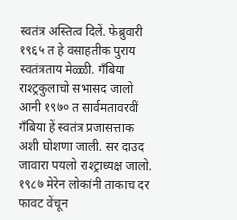स्वतंत्र अस्तित्व दिलें. फेब्रुवारी १९६५ त हे वसाहतीक पुराय स्वतंत्रताय मेळ्ळी. गॅंबिया राश्ट्रकुलाचो सभासद जालो आनी १९७० त सार्वमतावरवीं गॅंबिया हें स्वतंत्र प्रजासत्ताक अशी घोशणा जाली. सर दाउद जावारा पयलो राश्ट्राध्यक्ष जालो. १९८७ मेरेन लोकांनी ताकाच दर फावट वेंचून